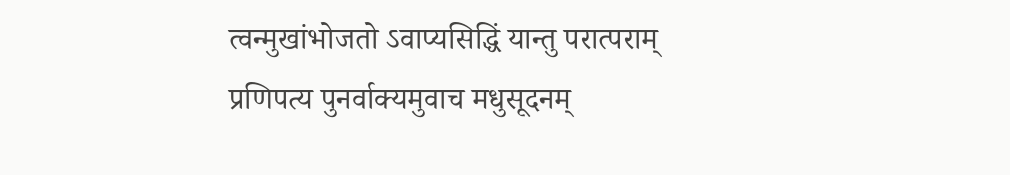त्वन्मुखांभोजतो ऽवाप्यसिद्धिं यान्तु परात्पराम्
प्रणिपत्य पुनर्वाक्यमुवाच मधुसूदनम्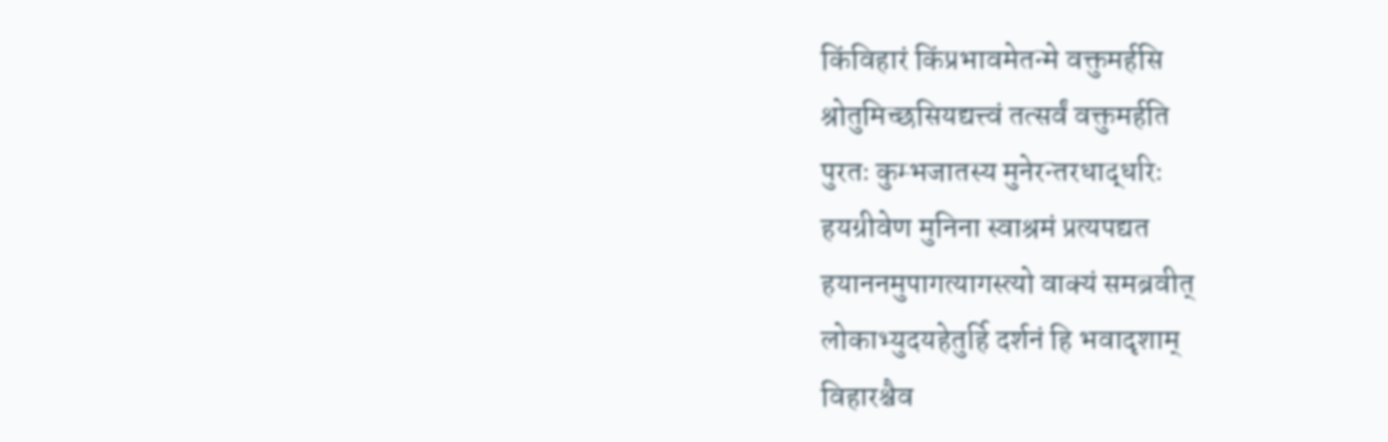किंविहारं किंप्रभावमेतन्मे वक्तुमर्हसि
श्रोतुमिच्छसियद्यत्त्वं तत्सर्वं वक्तुमर्हति
पुरतः कुम्भजातस्य मुनेरन्तरधाद्धरिः
हयग्रीवेण मुनिना स्वाश्रमं प्रत्यपद्यत
हयाननमुपागत्यागस्त्यो वाक्यं समब्रवीत्
लोकाभ्युदयहेतुर्हि दर्शनं हि भवादृशाम्
विहारश्चैव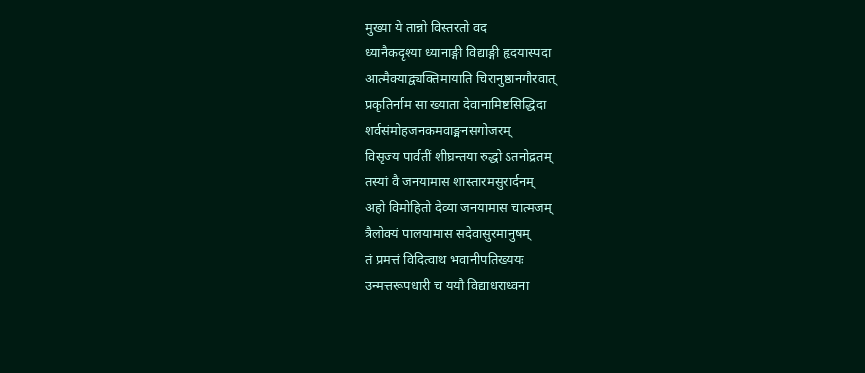मुख्या ये तान्नो विस्तरतो वद
ध्यानैकदृश्या ध्यानाङ्गी विद्याङ्गी हृदयास्पदा
आत्मैक्याद्व्यक्तिमायाति चिरानुष्ठानगौरवात्
प्रकृतिर्नाम सा ख्याता देवानामिष्टसिद्धिदा
शर्वसंमोहजनकमवाङ्मनसगोजरम्
विसृज्य पार्वतीं शीघ्रन्तया रुद्धो ऽतनोद्रतम्
तस्यां वै जनयामास शास्तारमसुरार्दनम्
अहो विमोहितो देव्या जनयामास चात्मजम्
त्रैलोक्यं पालयामास सदेवासुरमानुषम्
तं प्रमत्तं विदित्वाथ भवानीपतिख्ययः
उन्मत्तरूपधारी च ययौ विद्याधराध्वना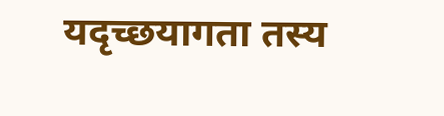यदृच्छयागता तस्य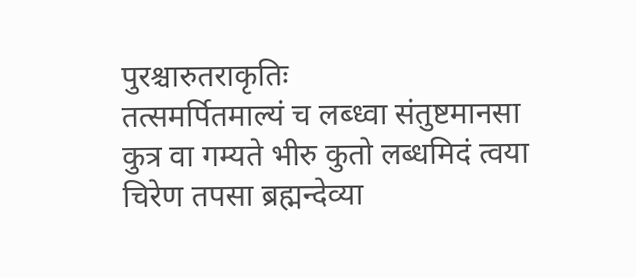पुरश्चारुतराकृतिः
तत्समर्पितमाल्यं च लब्ध्वा संतुष्टमानसा
कुत्र वा गम्यते भीरु कुतो लब्धमिदं त्वया
चिरेण तपसा ब्रह्मन्देव्या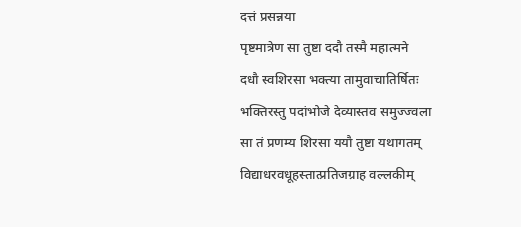दत्तं प्रसन्नया
पृष्टमात्रेण सा तुष्टा ददौ तस्मै महात्मने
दधौ स्वशिरसा भक्त्या तामुवाचातिर्षितः
भक्तिरस्तु पदांभोजे देव्यास्तव समुज्ज्वला
सा तं प्रणम्य शिरसा ययौ तुष्टा यथागतम्
विद्याधरवधूहस्तात्प्रतिजग्राह वल्लकीम्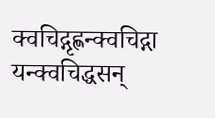क्वचिद्गृह्णन्क्वचिद्गा यन्क्वचिद्धसन्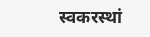स्वकरस्थां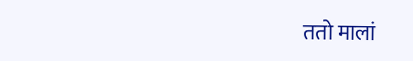ततो मालां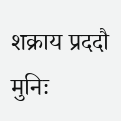शक्राय प्रददौ मुनिः